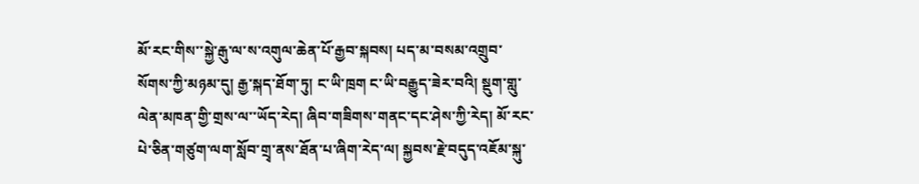མོ་རང་གིས་་སྐྱེ་རྒུ་ལ་ས་འགུལ་ཆེན་པོ་རྒྱབ་སྐབས། པད་མ་བསམ་འགྲུབ་སོགས་ཀྱི་མཉམ་དུ། རྒྱ་སྐད་ཐོག་ཏུ། ང་ཡི་ཁྲག ང་ཡི་བརྒྱུད་ཟེར་བའི། སྡུག་གླུ་ལེན་མཁན་གྱི་གྲས་ལ་་ཡོད་རེད། ཞིབ་གཟིགས་གནང་དང་ཤེས་ཀྱི་རེད། མོ་རང་པེ་ཅིན་གཙུག་ལག་སློབ་གྲྭ་ནས་ཐོན་པ་ཞིག་རེད་ལ། སྐྱབས་རྗེ་བདུད་འཇོམ་སྐུ་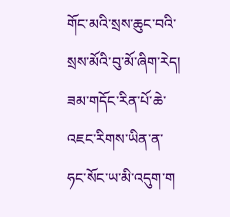གོང་མའི་སྲས་ཆུང་བའི་སྲས་མོའི་བུ་མོ་ཞིག་རེད།
ཟམ་གདོང་རིན་པོ་ཆེ་འཇང་རིགས་ཡིན་ན་ཧང་སོང་ཡ་མི་འདུག་ག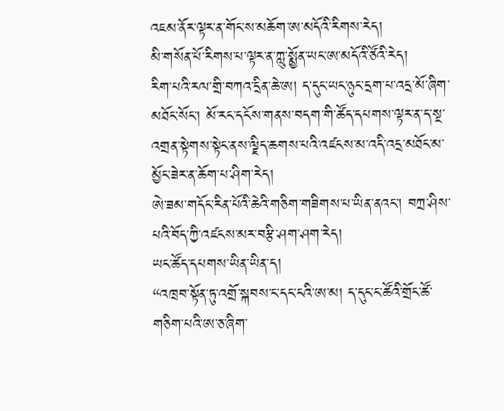འཇམ་ནོར་ལྟར་ན་གོང་ས་མཆོག་ཨ་མདོའི་རིགས་རེད།
མི་གསོན་པོ་རིགས་པ་ལྟར་ན་ཀླུ་སྨྱོན་ཡང་ཨ་མདོའི་ཙོའི་རེད།
རིག་པའི་རལ་གྲི་བཀའ་དྲིན་ཆེ་ཨ། ད་དུང་ཡང་ཉུང་དྲག་པ་འདྲ་མོ་ཞིག་མཐོང་སོང་། མོ་རང་དངོས་གནས་བདག་གི་ཚོད་དཔགས་ལྟར་ན་ད་སྔ་འགྲན་སྟེགས་སྟེང་ནས་ལྗིད་ཆགས་པའི་འཛངས་མ་འདི་འདྲ་མཐོང་མ་མྱོང་ཟེར་ན་ཆོག་པ་ཤིག་རེད།
ཨེ་ཟམ་གདོང་རིན་པོའི་ཆེའི་གཅིག་གཟིགས་པ་ཡིན་ནའང་། བཀྲ་ཤིས་པའི་བོད་ཀྱི་འཛངས་མར་བརྩི་ཤག་ཤག་རེད།
ཡང་ཚོད་དཔགས་ཡིན་ཡིན་ད།
“འཁྲབ་སྟོན་ཏུ་འགྲོ་སྐབས་ང་དང་ངའི་ཨ་མ། ད་དུང་ང་ཚོའི་གྲོང་ཚོ་གཅིག་པའི་ཨ་ཅ་ཞིག་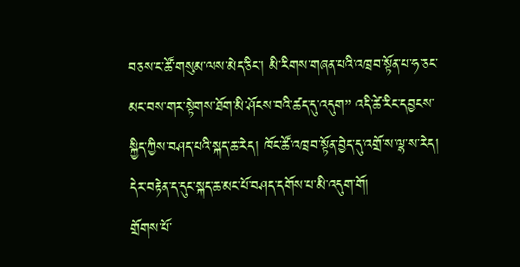བཅས་ང་ཚོ་གསུམ་ལས་མེད་ཅིང་། མི་རིགས་གཞན་པའི་འཁྲབ་སྟོན་པ་ཧ་ཅང་མང་བས་གར་སྟེགས་ཐོག་མི་ཤོངས་བའི་ཚད་དུ་འདུག” འདི་ཚེ་རིང་དབྱངས་སྐྱིད་ཀྱིས་བཤད་པའི་སྐད་ཆ་རེད། ཁོང་ཚོ་འཁྲབ་སྟོན་བྱེད་དུ་འགྲོ་ས་ལྷ་ས་རེད། དེར་བརྟེན་ད་དུང་སྐད་ཆ་མང་པོ་བཤད་དགོས་པ་མི་འདུག་གོ།
གྲོགས་པོ་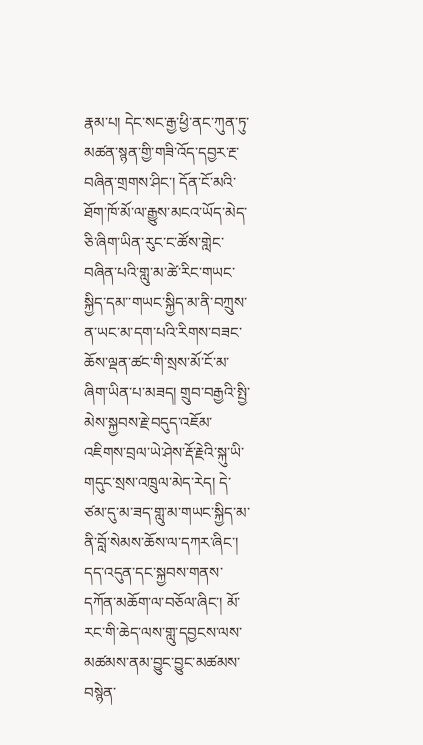རྣམ་པ། དེང་སང་རྒྱ་ཕྱི་ནང་ཀུན་ཏུ་མཚན་སྙན་གྱི་གཟི་འོད་དབྱར་རྔ་བཞིན་གྲགས་ཤིང་། དོན་ངོ་མའི་ཐོག་ཁོ་མོ་ལ་རྒྱུས་མངའ་ཡོད་མེད་ཅི་ཞིག་ཡིན་རུང་ང་ཚོས་གླེང་བཞིན་པའི་གླུ་མ་ཚེ་རིང་གཡང་སྐྱིད་དམ་་གཡང་སྐྱིད་མ་ནི་བཀྲུས་ན་ཡང་མ་དག་པའི་རིགས་བཟང་ཆོས་ལྡན་ཚང་གི་སྲས་མོ་ངོ་མ་ཞིག་ཡིན་པ་མཟད། གྲུབ་བརྒྱའི་སྤྱི་མེས་སྐྱབས་རྗེ་བདུད་འཇོམ་འཇིགས་བྲལ་ཡེ་ཤེས་རྡོ་རྗེའི་སྐུ་ཡི་གདུང་སྲས་འཁྲུལ་མེད་རེད། དེ་ཙམ་དུ་མ་ཟད་གླུ་མ་གཡང་སྐྱིད་མ་ནི་བློ་སེམས་ཆོས་ལ་དཀར་ཞིང་། དད་འདུན་དང་སྐྱབས་གནས་དཀོན་མཆོག་ལ་བཅོལ་ཞིང་། མོ་རང་གི་ཆེད་ལས་གླུ་དབྱངས་ལས་མཚམས་ནམ་བྱུང་བྱུང་མཚམས་བསྙེན་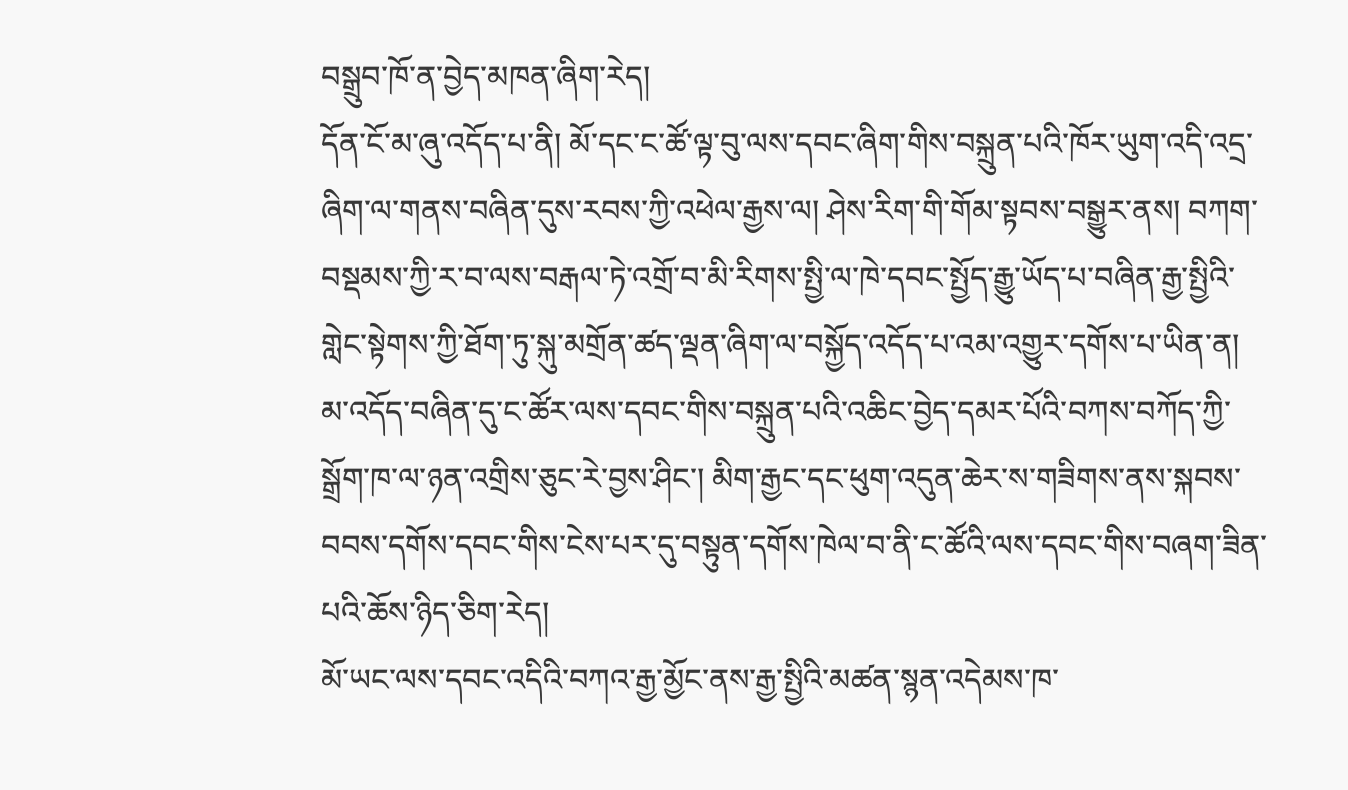བསྒྲུབ་ཁོ་ན་བྱེད་མཁན་ཞིག་རེད།
དོན་ངོ་མ་ཞུ་འདོད་པ་ནི། མོ་དང་ང་ཚོ་ལྟ་བུ་ལས་དབང་ཞིག་གིས་བསྐྲུན་པའི་ཁོར་ཡུག་འདི་འདྲ་ཞིག་ལ་གནས་བཞིན་དུས་རབས་ཀྱི་འཕེལ་རྒྱས་ལ། ཤེས་རིག་གི་གོམ་སྟབས་བསྒྱུར་ནས། བཀག་བསྡམས་ཀྱི་ར་བ་ལས་བརྒལ་ཏེ་འགྲོ་བ་མི་རིགས་སྤྱི་ལ་ཁེ་དབང་སྤྱོད་རྒྱུ་ཡོད་པ་བཞིན་རྒྱ་སྤྱིའི་གླེང་སྟེགས་ཀྱི་ཐོག་ཏུ་སྐུ་མགྲོན་ཚད་ལྡན་ཞིག་ལ་བསྐྱོད་འདོད་པ་འམ་འགྱུར་དགོས་པ་ཡིན་ན།
མ་འདོད་བཞིན་དུ་ང་ཚོར་ལས་དབང་གིས་བསྐྲུན་པའི་འཆིང་བྱེད་དམར་པོའི་བཀས་བཀོད་ཀྱི་སྒྲོག་ཁ་ལ་ཉན་འགྲིས་ཅུང་རེ་བྱས་ཤིང་། མིག་རྒྱང་དང་ཕུག་འདུན་ཆེར་ས་གཟིགས་ནས་སྐབས་བབས་དགོས་དབང་གིས་ངེས་པར་དུ་བསྟུན་དགོས་ཁེལ་བ་ནི་ང་ཚོའི་ལས་དབང་གིས་བཞག་ཟིན་པའི་ཆོས་ཉིད་ཅིག་རེད།
མོ་ཡང་ལས་དབང་འདིའི་བཀའ་རྒྱ་མྱོང་ནས་རྒྱ་སྤྱིའི་མཚན་སྙན་འདེམས་ཁ་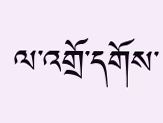ལ་འགྲོ་དགོས་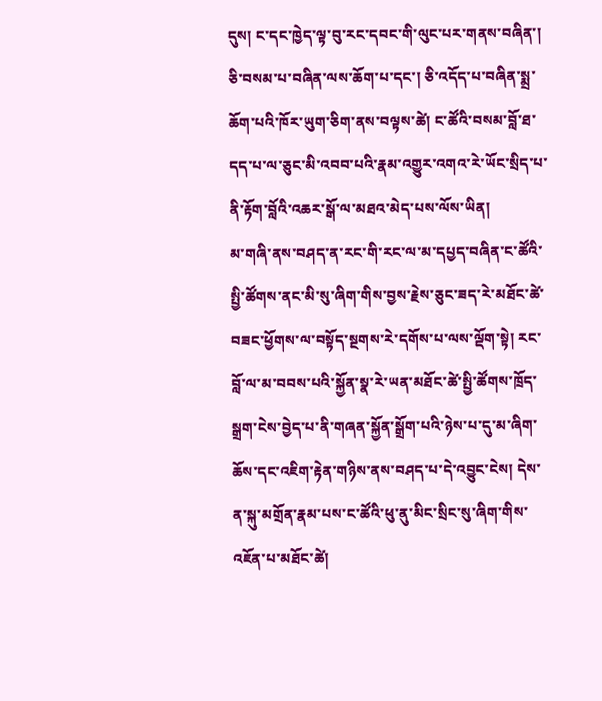དུས། ང་དང་ཁྱེད་ལྟ་བུ་རང་དབང་གི་ལུང་པར་གནས་བཞིན་། ཅི་བསམ་པ་བཞིན་ལས་ཆོག་པ་དང་། ཅི་འདོད་པ་བཞིན་སྨྲ་ཆོག་པའི་ཁོར་ཡུག་ཅིག་ནས་བལྟས་ཚེ། ང་ཚོའི་བསམ་བློ་ཐ་དད་པ་ལ་ཅུང་མི་འབབ་པའི་རྣམ་འགྱུར་འགའ་རེ་ཡོང་སྲིད་པ་ནི་རྟོག་བློའི་འཆར་སྒོ་ལ་མཐའ་མེད་པས་ལོས་ཡིན།
མ་གཞི་ནས་བཤད་ན་རང་གི་རང་ལ་མ་དཔྱད་བཞིན་ང་ཚོའི་སྤྱི་ཚོགས་ནང་མི་སུ་ཞིག་གིས་བྱས་རྗེས་ཅུང་ཟད་རེ་མཐོང་ཚེ་བཟང་ཕྱོགས་ལ་བསྟོད་སྔགས་རེ་དགོས་པ་ལས་ལྡོག་སྟེ། རང་བློ་ལ་མ་བབས་པའི་སྐྱོན་སྣ་རེ་ཡན་མཐོང་ཚེ་སྤྱི་ཚོགས་ཁྲོད་སྒྲག་ངེས་བྱེད་པ་ནི་གཞན་སྐྱོན་སྒྲོག་པའི་ཉེས་པ་དུ་མ་ཞིག་ཆོས་དང་འཇིག་རྟེན་གཉིས་ནས་བཤད་པ་དེ་འབྱུང་ངེས། དེས་ན་སྐུ་མགྲོན་རྣམ་པས་ང་ཚོའི་ཕུ་ནུ་མིང་སྲིང་སུ་ཞིག་གིས་འཇོན་པ་མཐོང་ཚེ།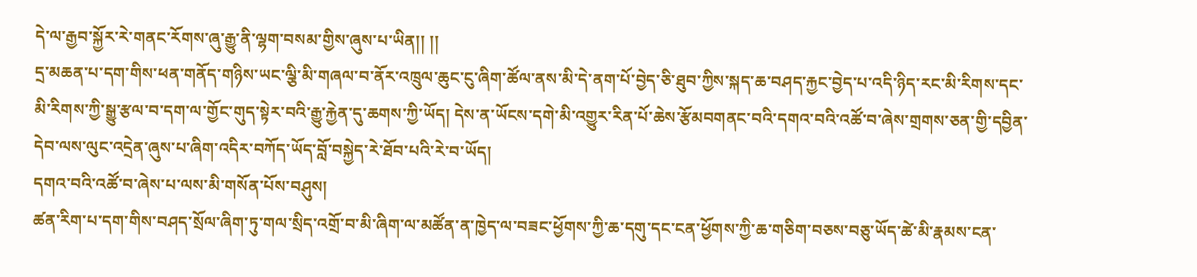དེ་ལ་རྒྱབ་སྐྱོར་རེ་གནང་རོགས་ཞུ་རྒྱུ་ནི་ལྷག་བསམ་གྱིས་ཞུས་པ་ཡིན།། །།
དྲ་མཆན་པ་དག་གིས་ཕན་གནོད་གཉིས་ཡང་ལྕི་མི་གཞལ་བ་ནོར་འཁྲུལ་ཆུང་ངུ་ཞིག་ཚོལ་ནས་མི་དེ་ནག་པོ་བྱེད་ཅི་ཐུབ་ཀྱིས་སྐད་ཆ་བཤད་རྐྱང་བྱེད་པ་འདི་ཉིད་རང་མི་རིགས་དང་མི་རིགས་ཀྱི་སྒྱུ་རྩལ་བ་དག་ལ་གྱོང་གུད་སྟེར་བའི་རྒྱུ་རྐྱེན་དུ་ཆགས་ཀྱི་ཡོད། དེས་ན་ཡོངས་དགེ་མི་འགྱུར་རིན་པོ་ཆེས་རྩོམབགནང་བའི་དགའ་བའི་འཚོ་བ་ཞེས་གྲགས་ཅན་གྱི་དབྱིན་དེབ་ལས་ལུང་འདྲེན་ཞུས་པ་ཞིག་འདིར་བཀོད་ཡོད་བློ་བསྐྱེད་རེ་ཐོབ་པའི་རེ་བ་ཡོད།
དགའ་བའི་འཚོ་བ་ཞེས་པ་ལས་མི་གསོན་པོས་བཤུས།
ཚན་རིག་པ་དག་གིས་བཤད་སྲོལ་ཞིག་ཏུ་གལ་སྲིད་འགྲོ་བ་མི་ཞིག་ལ་མཚོན་ན་ཁྱེད་ལ་བཟང་ཕྱོགས་ཀྱི་ཆ་དགུ་དང་ངན་ཕྱོགས་ཀྱི་ཆ་གཅིག་བཅས་བཅུ་ཡོད་ཚེ་མི་རྣམས་ངན་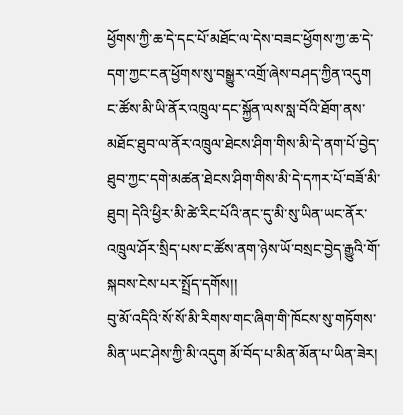ཕྱོགས་ཀྱི་ཆ་དེ་དང་པོ་མཐོང་ལ་དེས་བཟང་ཕྱོགས་ཀྱ་ཆ་དེ་དག་ཀྱང་ངན་ཕྱོགས་སུ་བསྒྱུར་འགྲོ་ཞེས་བཤད་ཀྱིན་འདུག ང་ཚོས་མི་ཡི་ནོར་འཁྲུལ་དང་སྐྱོན་ལས་སླ་བོའི་ཐོག་ནས་མཐོང་ཐུབ་ལ་ནོར་འཁྲུལ་ཐེངས་ཤིག་གིས་མི་དེ་ནག་པོ་བྱེད་ཐུབ་ཀྱང་དགེ་མཚན་ཐེངས་ཤིག་གིས་མི་དེ་དཀར་པོ་བཟོ་མི་ཐུབ། དེའི་ཕྱིར་མི་ཚེ་རིང་པོའི་ནང་དུ་མི་སུ་ཡིན་ཡང་ནོར་འཁྲུལ་ཤོར་སྲིད་པས་ང་ཚོས་ནག་ཉེས་ཡོ་བསྲང་བྱེད་རྒྱུའི་གོ་སྐབས་ངེས་པར་སྤྲོད་དགོས།།
བུ་མོ་འདིའི་སོ་སོ་མི་རིགས་གང་ཞིག་གི་ཁོངས་སུ་གཏོགས་མིན་ཡང་ཤེས་ཀྱི་མི་འདུག མོ་བོད་པ་མིན་མོན་པ་ཡིན་ཟེར།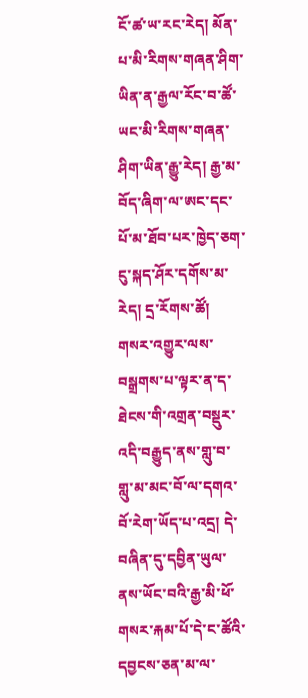ངོ་ཚ་ཡ་རང་རེད། མོན་པ་མི་རིགས་གཞན་ཤིག་ཡིན་ན་རྒྱལ་རོང་བ་ཚོ་ཡང་མི་རིགས་གཞན་ཤིག་ཡིན་རྒྱུ་རེད། རྒྱ་མ་བོད་ཞིག་ལ་ཨང་དང་པོ་མ་ཐོབ་པར་ཁྱེད་ཅག་ངུ་སྐད་ཤོར་དགོས་མ་རེད། དྲ་རོགས་ཚོ།
གསར་འགྱུར་ལས་བསྒྲགས་པ་ལྟར་ན་ད་ཐེངས་གི་འགྲན་བསྡུར་འདི་བརྒྱུད་ནས་གླུ་བ་གླུ་མ་མང་བོ་ལ་དགའ་བོ་རེག་ཡོད་པ་འདྲ། དེ་བཞིན་དུ་དབྱིན་ཡུལ་ནས་ཡོང་བའི་རྒྱ་མི་ཕོ་གསར་རྐམ་པོ་དེ་ང་ཚོའི་དབྱངས་ཅན་མ་ལ་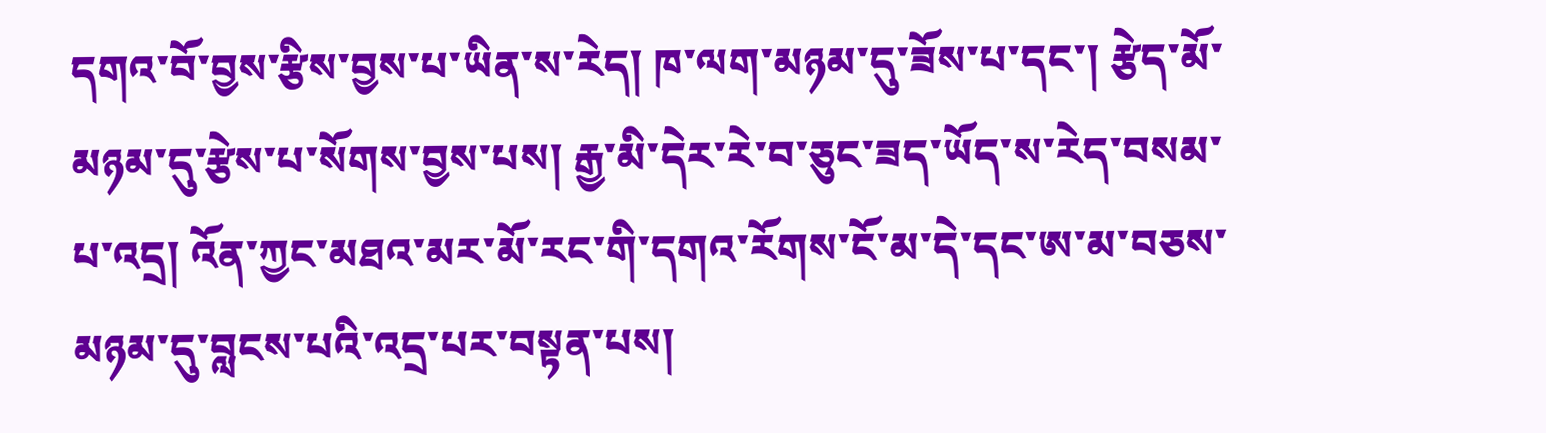དགའ་བོ་བྱས་རྩིས་བྱས་པ་ཡིན་ས་རེད། ཁ་ལག་མཉམ་དུ་ཟོས་པ་དང་། རྩེད་མོ་མཉམ་དུ་རྩེས་པ་སོགས་བྱས་པས། རྒྱ་མི་དེར་རེ་བ་ཅུང་ཟད་ཡོད་ས་རེད་བསམ་པ་འདྲ། འོན་ཀྱང་མཐའ་མར་མོ་རང་གི་དགའ་རོགས་ངོ་མ་དེ་དང་ཨ་མ་བཅས་མཉམ་དུ་བླངས་པའི་འདྲ་པར་བསྟན་པས།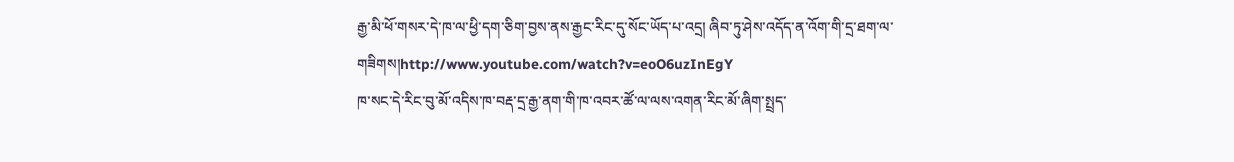རྒྱ་མི་ཕོ་གསར་དེ་ཁ་ལ་ཕྱི་དག་ཅིག་བྱས་ནས་རྒྱང་རིང་དུ་སོང་ཡོད་པ་འདྲ། ཞིབ་ཏུ་ཤེས་འདོད་ན་འོག་གི་དྲ་ཐག་ལ་གཟིགས།http://www.youtube.com/watch?v=eoO6uzInEgY
ཁ་སང་དེ་རིང་བུ་མོ་འདིས་ཁ་བརྡ་དྲ་རྒྱ་ནག་གི་ཁ་འབར་ཚོ་ལ་ལས་འགན་རིང་མོ་ཞིག་སྤྲད་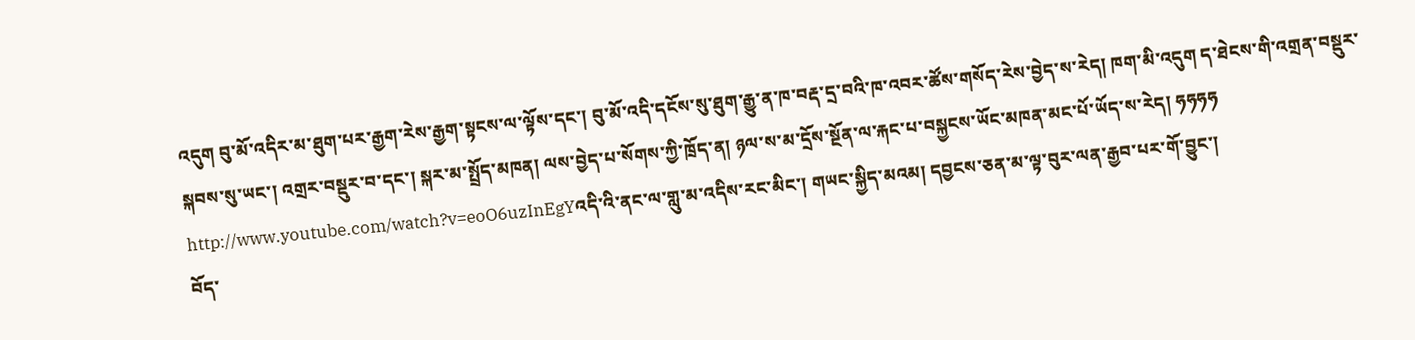འདུག བུ་མོ་འདིར་མ་ཐུག་པར་རྒྱག་རེས་རྒྱག་སྟངས་ལ་ལྟོས་དང་། བུ་མོ་འདི་དངོས་སུ་ཐུག་རྒྱུ་ན་ཁ་བརྡ་དྲ་བའི་ཁ་འབར་ཚོས་གསོད་རེས་བྱེད་ས་རེད། ཁག་མི་འདུག ད་ཐེངས་གི་འགྲན་བསྡུར་སྐབས་སུ་ཡང་། འགྲར་བསྡུར་བ་དང་། སྐར་མ་སྤྲོད་མཁན། ལས་བྱེད་པ་སོགས་ཀྱི་ཁྲོད་ན། ཉལ་ས་མ་དྲོས་སྔོན་ལ་རྐང་པ་བསྐྱངས་ཡོང་མཁན་མང་པོ་ཡོད་ས་རེད། ཧཧཧཧ
http://www.youtube.com/watch?v=eoO6uzInEgYའདི་འི་ནང་ལ་གླུ་མ་འདིས་རང་མིང་། གཡང་སྐྱིད་མའམ། དབྱངས་ཅན་མ་ལྟ་བུར་ལན་རྒྱབ་པར་གོ་བྱུང་།
བོད་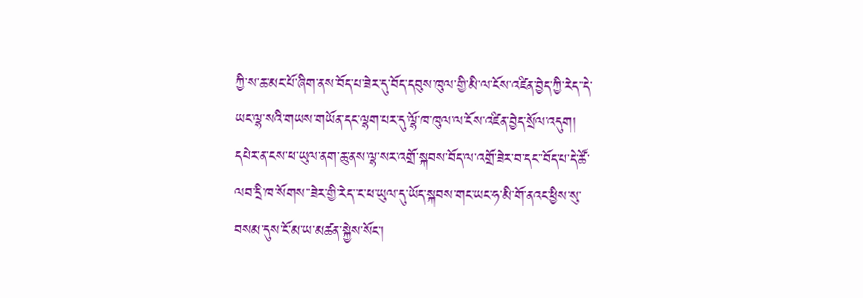ཀྱི་ས་ཆ་མང་པོ་ཞིག་ནས་བོད་པ་ཟེར་དུ་བོད་དབུས་ཁུལ་གྱི་མི་ལ་ངོས་འཛིན་བྱེད་ཀྱི་རེད་་དེ་ཡང་ལྷ་སའི་གཡས་གཡོན་དང་ལྷག་པར་དུ་ལྷོ་ཁ་ཁུལ་ལ་ངོས་འཛིན་བྱེད་སྲོལ་འདུག།
དཔེར་ན་ངས་ཕ་ཡུལ་ནག་ཆུ་ནས་ལྷ་སར་འགྲོ་སྐབས་བོད་ལ་འགྲོ་ཟེར་བ་དང་་བོད་པ་དེ་ཚོ་ལབ་དྲི་ཁ་སོགས་་ཟེར་གྱི་རེད་་ང་ཕ་ཡུལ་དུ་ཡོད་སྐབས་གང་ཡང་ཧ་མི་གོ་ནའང་ཕྱིས་སུ་བསམ་དུས་ངོ་མ་ཡ་མཚན་སྐྱེས་སོང་།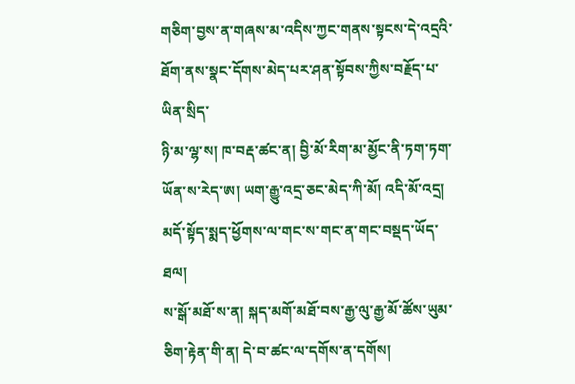གཅིག་བྱས་ན་གཞས་མ་འདིས་ཀྱང་གནས་སྟངས་དེ་འདྲའི་ཐོག་ནས་སྣང་དོགས་མེད་པར་ཤན་སྟོབས་ཀྱིས་བརྗོད་པ་ཡིན་སྲིད་
ཉི་མ་ལྷ་ས། ཁ་བརྡ་ཚང་ན། བྱི་མོ་རིག་མ་མྱོང་ནི་ཏག་ཏག་ཡོན་ས་རེད་ཨ། ཡག་རྒྱུ་འདྲ་ཅང་མེད་ཀི་མོ། འདི་མོ་འདྲ། མདོ་སྟོད་སྨད་ཕྱོགས་ལ་གང་ས་གང་ན་གང་བསྡད་ཡོད་ཐལ།
ས་སྒོ་མཐོ་ས་ན། སྐད་མགོ་མཐོ་བས་རྒྱ་ལུ་རྒྱ་མོ་ཚོས་ཡུམ་ཅིག་རྟེན་གི་ན། དེ་བ་ཚང་ལ་དགོས་ན་དགོས།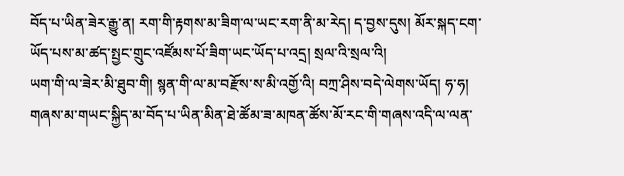བོད་པ་ཡིན་ཟེར་རྒྱུ་ན། རག་གི་རྟགས་མ་ཟིག་ལ་ཡང་རག་ནི་མ་རེད། ད་བྱས་དུས། མོར་སྐད་ངག་ཡོད་པས་མ་ཚད་སྤྱང་གྲུང་འཛོམས་པོ་ཟིག་ཡང་ཡོད་པ་འདྲ། སྲལ་འི་སྲལ་འི།
ཡག་གི་ལ་ཟེར་མི་ཐུབ་གི། སྙན་གི་ལ་མ་བརྫོས་ས་མི་འགྱོ་འི། བཀྲ་ཤིས་བདེ་ལེགས་ཡོད། ཧ་ཧ།
གཞས་མ་གཡང་སྐྱིད་མ་བོད་པ་ཡིན་མིན་ཐེ་ཚོམ་ཟ་མཁན་ཚོས་མོ་རང་གི་གཞས་འདི་ལ་ལན་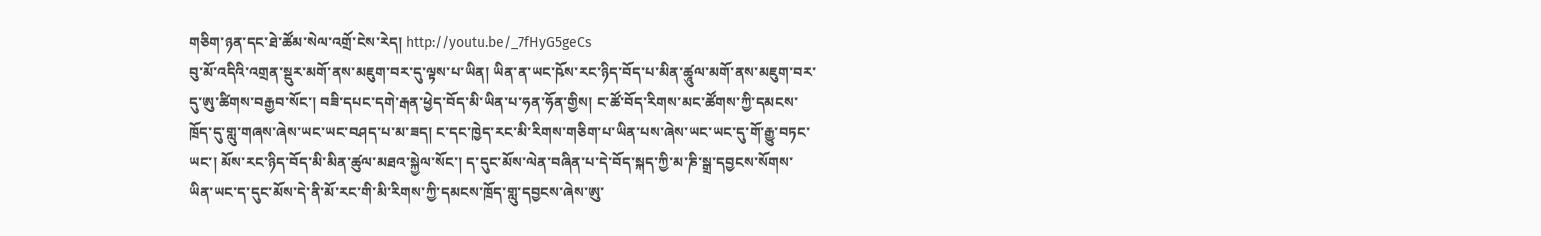གཅིག་ཉན་དང་ཐེ་ཚོམ་སེལ་འགྲོ་ངེས་རེད། http://youtu.be/_7fHyG5geCs
བུ་མོ་འདིའི་འགྲན་སྡུར་མགོ་ནས་མཇུག་བར་དུ་ལྟས་པ་ཡིན། ཡིན་ན་ཡང་ཥོས་རང་ཉིད་བོད་པ་མིན་ཚཱུལ་མགོ་ནས་མཇུག་བར་དུ་ཨུ་ཚིགས་བརྒྱབ་སོང་། བཟི་དཔང་དགེ་རྒན་ཕྱེད་བོད་མི་ཡིན་པ་ཧན་ཧོན་གྱིས། ང་ཚོ་བོད་རིགས་མང་ཚོགས་ཀྱི་དམངས་ཁྲོད་དུ་གླུ་གཞས་ཞེས་ཡང་ཡང་བཤད་པ་མ་ཟད། ང་དང་ཁྱེད་རང་མི་རིགས་གཅིག་པ་ཡིན་པས་ཞེས་ཡང་ཡང་དུ་གོ་རྒྱུ་བཏང་ཡང་། མོས་རང་ཉིད་བོད་མི་མིན་ཚུལ་མཐའ་སྐྱེལ་སོང་། ད་དུང་མོས་ལེན་བཞིན་པ་དེ་བོད་སྐད་ཀྱི་མ་ཎི་སྒྲ་དབྱངས་སོགས་ཡིན་ཡང་ད་དུང་མོས་དེ་ནི་མོ་རང་གི་མི་རིགས་ཀྱི་དམངས་ཁྲོད་གླུ་དབྱངས་ཞེས་ཨུ་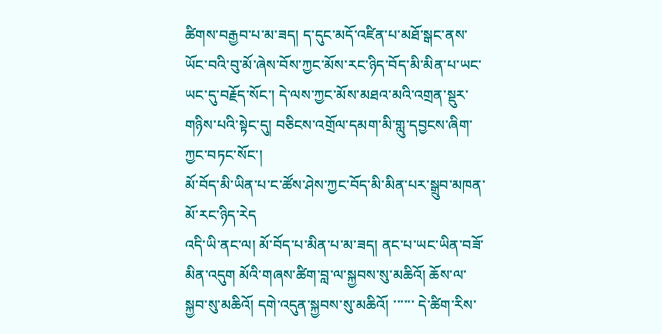ཚིགས་བརྒྱབ་པ་མ་ཟད། ད་དུང་མདོ་འཛིན་པ་མཐོ་སྒང་ནས་ཡོང་བའི་བུ་མོ་ཞེས་བོས་ཀྱང་མོས་རང་ཉིད་བོད་མི་མིན་པ་ཡང་ཡང་དུ་བརྗོད་སོང་། དེ་ལས་ཀྱང་མོས་མཐའ་མའི་འགྲན་སྡུར་གཉིས་པའི་སྟེང་དུ། བཅིངས་འགྲོལ་དམག་མི་གླུ་དབྱངས་ཞིག་ཀྱང་བཏང་སོང་།
མོ་བོད་མི་ཡིན་པ་ང་ཚོས་ཤེས་ཀྱང་བོད་མི་མིན་པར་སྒྲུབ་མཁན་མོ་རང་ཉིད་རེད
འདི་ཡི་ནང་ལ། མོ་བོད་པ་མིན་པ་མ་ཟད། ནང་པ་ཡང་ཡིན་བཟོ་མིན་འདུག མོའི་གཞས་ཚིག་བླ་ལ་སྐྱབས་སུ་མཆིའོ། ཆོས་ལ་སྐྱབ་སུ་མཆིའོ། དགེ་འདུན་སྐྱབས་སུ་མཆིའོ། ་་་་་་ དེ་ཚིག་རིས་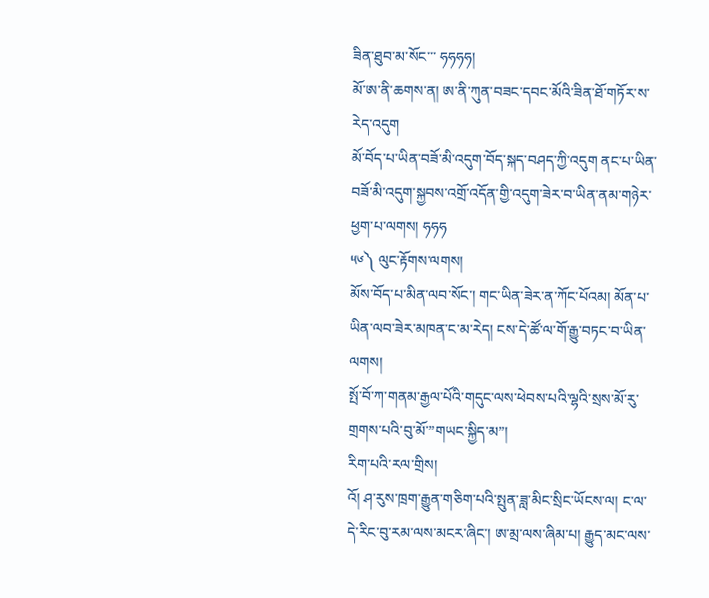ཟིན་ཐུབ་མ་སོང་་་ ཧཧཧཧ།
མོ་ཨ་ནི་ཆགས་ན། ཨ་ནི་ཀུན་བཟང་དབང་མོའི་ཟིན་ཐོ་གཏོར་ས་རེད་འདུག
མོ་བོད་པ་ཡིན་བཟོ་མི་འདུག་བོད་སྐད་བཤད་ཀྱི་འདུག ནང་པ་ཡིན་བཟོ་མི་འདུག་སྐྱབས་འགྲོ་འདོན་གྱི་འདུག་ཟེར་བ་ཡིན་ནམ་གཉེར་ཕྱག་པ་ལགས། ཧཧཧ
༥༦༽ ལུང་རྟོགས་ལགས།
མོས་བོད་པ་མིན་ལབ་སོང་། གང་ཡིན་ཟེར་ན་ཀོང་པོའམ། མོན་པ་ཡིན་ལབ་ཟེར་མཁན་ང་མ་རེད། ངས་དེ་ཚོ་ལ་གོ་རྒྱུ་བཏང་བ་ཡིན་ལགས།
སྤོ་བོ་ཀ་གནམ་རྒྱལ་པོའི་གདུང་ལས་ཕེབས་པའི་ལྷའི་སྲས་མོ་རུ་གྲགས་པའི་བུ་མོ་”གཡང་སྐྱིད་མ”།
རིག་པའི་རལ་གྲིས།
འོ། ཤ་རུས་ཁྲག་རྒྱུན་གཅིག་པའི་སྤུན་ཟླ་མིང་སྲིང་ཡོངས་ལ། ང་ལ་དེ་རིང་བུ་རམ་ལས་མངར་ཞིང་། ཨ་མྲ་ལས་ཞིམ་པ། རྒྱུད་མང་ལས་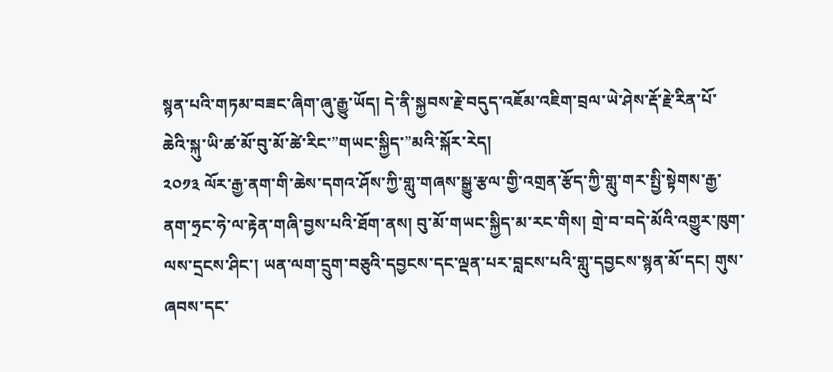སྙན་པའི་གཏམ་བཟང་ཞིག་ཞུ་རྒྱུ་ཡོད། དེ་ནི་སྐྱབས་རྗེ་བདུད་འཇོམ་འཇིག་བྲལ་ཡེ་ཤེས་རྡོ་རྗེ་རིན་པོ་ཆེའི་སྐུ་ཡི་ཚ་མོ་བུ་མོ་ཚེ་རིང་”གཡང་སྐྱིད་”མའི་སྐོར་རེད།
༢༠༡༣ ལོར་རྒྱ་ནག་གི་ཆེས་དགའ་ཤོས་ཀྱི་གླུ་གཞས་སྒྱུ་རྩལ་གྱི་འགྲན་རྩོད་ཀྱི་གླུ་གར་སྤྱི་སྟེགས་རྒྱ་ནག་ཧྲང་ཧེ་ལ་རྟེན་གཞི་བྱས་པའི་ཐོག་ནས། བུ་མོ་གཡང་སྐྱིད་མ་རང་གིས། གྲེ་བ་བདེ་མོའི་འགྱུར་ཁུག་ལས་དྲངས་ཤིང་། ཡན་ལག་དྲུག་བཅུའི་དབྱངས་དང་ལྡན་པར་བླངས་པའི་གླུ་དབྱངས་སྙན་མོ་དང། གུས་ཞབས་དང་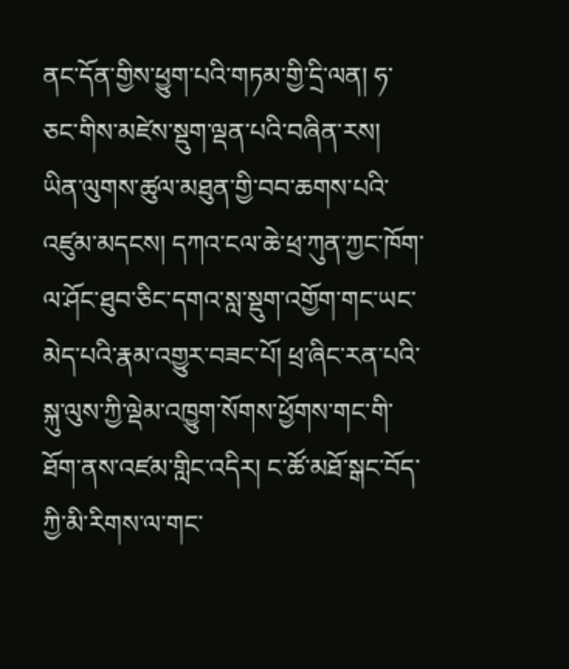ནང་དོན་གྱིས་ཕྱུག་པའི་གཏམ་གྱི་དྲི་ལན། ཧ་ཅང་གིས་མཛེས་སྡུག་ལྡན་པའི་བཞིན་རས། ཡིན་ལུགས་ཚུལ་མཐུན་གྱི་བབ་ཆགས་པའི་འཛུམ་མདངས། དཀའ་ངལ་ཆེ་ཕྲ་ཀུན་ཀྱང་ཁོག་ལ་ཤོང་ཐུབ་ཅིང་དགའ་སླ་སྡུག་འགྱོག་གང་ཡང་མེད་པའི་རྣམ་འགྱུར་བཟང་པོ། ཕྲ་ཞིང་རན་པའི་སྐུ་ལུས་ཀྱི་ལྡེམ་འཁྱུག་སོགས་ཕྱོགས་གང་གི་ཐོག་ནས་འཛམ་གླིང་འདིར། ང་ཚོ་མཐོ་སྒང་བོད་ཀྱི་མི་རིགས་ལ་གང་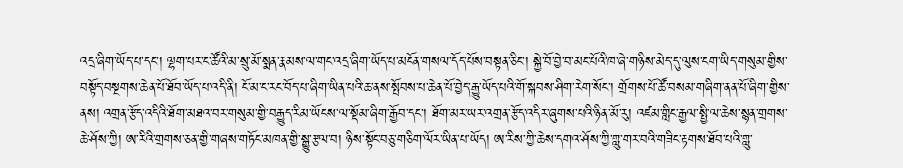འདྲ་ཞིག་ཡོད་པ་དང་། ལྷག་པར་ང་ཚོའི་མ་སྲུ་མོ་སྨན་རྣམས་ལ་གང་འདྲ་ཞིག་ཡོད་པ་མངོན་གསལ་དོད་པོས་བསྟན་ཅིང་། སྐྱེ་བོ་བྱེ་བ་མང་པོའི་ཁ་ཞེ་གཉིས་མེད་དུ་ལུས་ངག་ཡིད་གསུམ་གྱིས་བསྟོད་བསྔགས་ཆེན་པོ་ཐོབ་ཡོད་པ་འདི་ནི། ངོ་མ་ང་རང་བོད་པ་ཞིག་ཡིན་པའི་ཆ་ནས་སྤོབས་པ་ཆེན་པོ་བྱེད་རྒྱུ་ཡོད་པའི་གོ་སྐབས་ཤིག་རེག་སོང་། གྲོགས་པོ་ཚོ་བསམ་གཞིག་ནན་པོ་ཞིག་གྱིས་ནས། འགྲན་རྩོད་འདིའི་ཐོག་མཐའ་བར་གསུམ་གྱི་བརྒྱུད་རིམ་ཡོངས་ལ་སྡོམ་ཞིག་རྒྱོབ་དང་། ཐོག་མར་ཡར་འགྲན་རྩོད་འདིར་ཞུགས་པའི་ཉིན་མོ་རུ། འཛམ་གླིང་རྒྱལ་སྤྱི་ལ་ཆེས་སྙན་གྲགས་ཆེ་ཤོས་ཀྱི། ཨ་རིའི་གྲགས་ཅན་གྱི་གཞས་གཏོང་མཁན་གྱི་སྒྱུ་རྩལ་བ། ཉིས་སྟོང་བཅུ་གཅིག་ལོར་ཡིན་པ་ཡོད། ཨ་རིས་ཀྱི་ཆེས་དགའ་ཤོས་ཀྱི་གླུ་གར་བའི་གཟིང་རྟགས་ཐོབ་པའི་གླུ་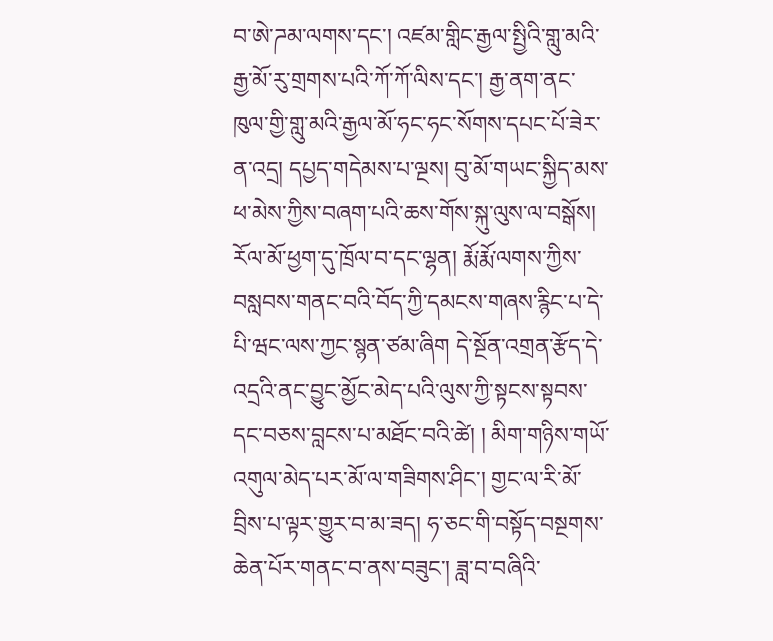བ་ཨེ་ཌམ་ལགས་དང་། འཛམ་གླིང་རྒྱལ་སྤྱིའི་གླུ་མའི་རྒྱ་མོ་རུ་གྲགས་པའི་ཀོ་ཀོ་ལིས་དང་། རྒྱ་ནག་ནང་ཁུལ་གྱི་གླུ་མའི་རྒྱལ་མོ་ཧང་ཧང་སོགས་དཔང་པོ་ཟེར་ན་འདྲ། དཔྱད་གདེམས་པ་ལྔས། བུ་མོ་གཡང་སྐྱིད་མས་ཕ་མེས་ཀྱིས་བཞག་པའི་ཆས་གོས་སྐུ་ལུས་ལ་བསྒོས། རོལ་མོ་ཕྱག་དུ་ཁྲོལ་བ་དང་ལྷན། རྨོ་རྨོ་ལགས་ཀྱིས་བསླབས་གནང་བའི་བོད་ཀྱི་དམངས་གཞས་རྙིང་པ་དེ་པི་ཝང་ལས་ཀྱང་སྙན་ཙམ་ཞིག དེ་སྔོན་འགྲན་རྩོད་དེ་འདྲའི་ནང་བྱུང་མྱོང་མེད་པའི་ལུས་ཀྱི་སྟངས་སྟབས་དང་བཅས་བླངས་པ་མཐོང་བའི་ཚེ། ། མིག་གཉིས་གཡོ་འགུལ་མེད་པར་མོ་ལ་གཟིགས་ཤིང་། གྱང་ལ་རི་མོ་བྲིས་པ་ལྟར་གྱུར་བ་མ་ཟད། ཧ་ཅང་གི་བསྟོད་བསྔགས་ཆེན་པོར་གནང་བ་ནས་བཟུང་། ཟླ་བ་བཞིའི་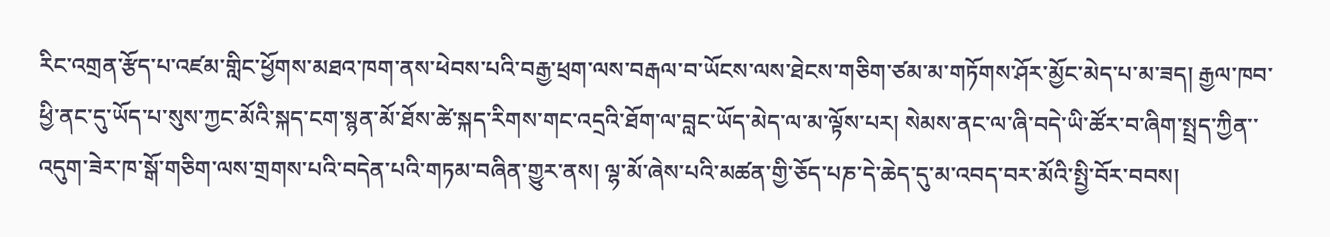རིང་འགྲན་རྩོད་པ་འཛམ་གླིང་ཕྱོགས་མཐའ་ཁག་ནས་ཕེབས་པའི་བརྒྱ་ཕྲག་ལས་བརྒལ་བ་ཡོངས་ལས་ཐེངས་གཅིག་ཙམ་མ་གཏོགས་ཤོར་མྱོང་མེད་པ་མ་ཟད། རྒྱལ་ཁབ་ཕྱི་ནང་དུ་ཡོད་པ་སུས་ཀྱང་མོའི་སྐད་ངག་སྙན་མོ་ཐོས་ཚེ་སྐད་རིགས་གང་འདྲའི་ཐོག་ལ་བླང་ཡོད་མེད་ལ་མ་ལྟོས་པར། སེམས་ནང་ལ་ཞི་བདེ་ཡི་ཚོར་བ་ཞིག་སྤྲད་ཀྱིན་་འདུག་ཟེར་ཁ་སྒོ་གཅིག་ལས་གྲགས་པའི་བདེན་པའི་གཏམ་བཞིན་གྱུར་ནས། ལྷ་མོ་ཞེས་པའི་མཚན་གྱི་ཅོད་པཎ་དེ་ཆེད་དུ་མ་འབད་བར་མོའི་སྤྱི་བོར་བབས།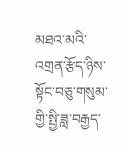མཐའ་མའི་འགྲན་རྩོད་ཉིས་སྟོང་བཅུ་གསུམ་གྱི་སྤྱི་ཟླ་བརྒྱད་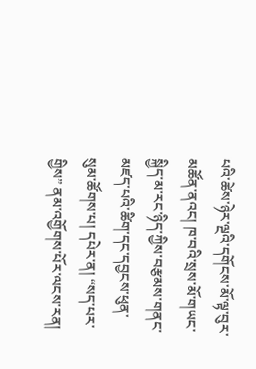པའི་ཚེས་ཉེར་ལྔའི་དགོངས་མོ་ལྟ་བུར་མཚོན་ནའང། ཁ་བའི་སྲས་མོ་གཡང་སྐྱིད་མ་རང་ཉིད་ཀྱིས་བརྩམས་གནང་མཛད་པའི་ཚིག་དང་དབྱངས་ཕུན་སུམ་ཚོགས་པ། དཔེར་ན། “སད་པར་གྱིས” ནམ་འགྱོགས་པོར་ལངས་རན།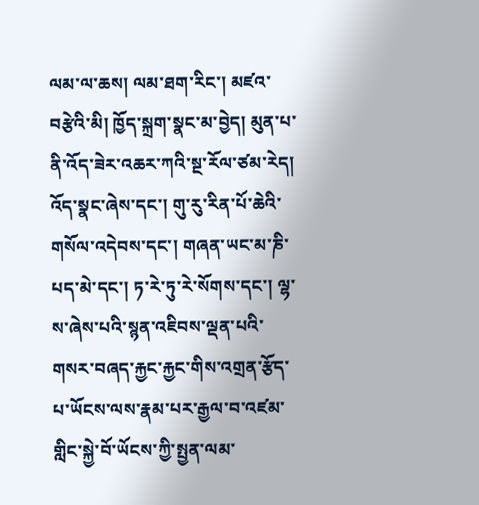ལམ་ལ་ཆས། ལམ་ཐག་རིང་། མཛའ་བརྩེའི་མི། ཁྱོད་སྐྲག་སྣང་མ་བྱེད། མུན་པ་ནི་འོད་ཟེར་འཆར་ཀའི་སྔ་རོལ་ཙམ་རེད། འོད་སྣང་ཞེས་དང་། གུ་རུ་རིན་པོ་ཆེའི་གསོལ་འདེབས་དང་། གཞན་ཡང་མ་ཎི་པད་མེ་དང་། ཏ་རེ་ཏུ་རེ་སོགས་དང་། ལྷ་ས་ཞེས་པའི་སྙན་འཇིབས་ལྡན་པའི་གསར་བཞད་རྐྱང་རྐྱང་གིས་འགྲན་རྩོད་པ་ཡོངས་ལས་རྣམ་པར་རྒྱལ་བ་འཛམ་གླིང་སྐྱེ་བོ་ཡོངས་ཀྱི་སྤྱན་ལམ་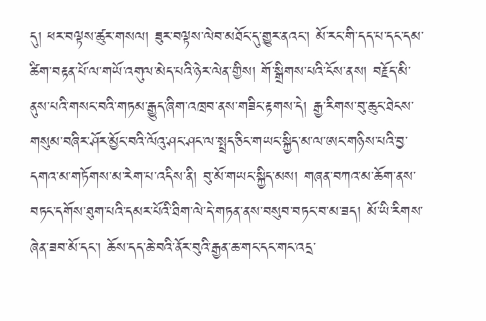དུ། ཕར་བལྟས་ཚུར་གསལ། ཟུར་བལྟས་ལེབ་མཐོང་དུ་གྱུར་ནའང་། མོ་རང་གི་དད་པ་དང་དམ་ཚིག་བརྟན་པོ་ལ་གཡོ་འགུལ་མེད་པའི་ཉེར་ལེན་གྱིས། གོ་སྒྲིགས་པའི་ངོས་ནས། བརྗོད་མི་ནུས་པའི་གསང་བའི་གཏམ་རྒྱུད་ཞིག་འཁྲབ་ནས་གཟིང་རྟགས་དེ། རྒྱ་རིགས་བུ་ཆུང་ཐེངས་གསུམ་བཞིར་ཤོར་མྱོང་བའི་ལོའུ་ཤང་ཤང་ལ་སྤྲད་ཅིང་གཡང་སྐྱིད་མ་ལ་ཨང་གཉིས་པའི་བྱ་དགའ་མ་གཏོགས་མ་རེག་པ་འདིས་ནི། བུ་མོ་གཡང་སྐྱིད་མས། གཞན་བཀའ་མ་ཆོག་ནས་བཏང་དགོས་ཐུག་པའི་དམར་པོའི་ཐིག་ལེ་དེ་གཏན་ནས་བསུབ་བཏང་བ་མ་ཟད། མོ་ཡི་རིགས་ཞེན་ཟབ་མོ་དང་། ཆོས་དད་ཆེ་བའི་ནོར་བུའི་རྒྱན་ཆ་གང་དང་གང་འདྲ་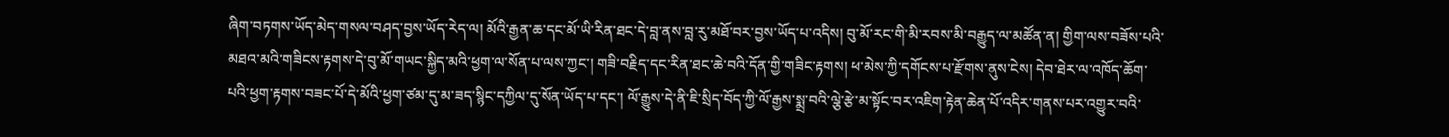ཞིག་བཏགས་ཡོད་མེད་གསལ་བཤད་བྱས་ཡོད་རེད་ལ། མོའི་རྒྱན་ཆ་དང་མོ་ཡི་རིན་ཐང་དེ་བླ་ནས་བླ་རུ་མཐོ་བར་བྱས་ཡོད་པ་འདིས། བུ་མོ་རང་གི་མི་རབས་མི་བརྒྱུད་ལ་མཚོན་ན། གྱིག་ལས་བཟོས་པའི་མཐའ་མའི་གཟིངས་རྟགས་དེ་བུ་མོ་གཡང་སྐྱིད་མའི་ཕྱག་ལ་སོན་པ་ལས་ཀྱང་། གཟི་བརྗིད་དང་རིན་ཐང་ཆེ་བའི་དོན་གྱི་གཟིང་རྟགས། ཕ་མེས་ཀྱི་དགོངས་པ་རྫོགས་ནུས་ངེས། དེབ་ཐེར་ལ་འཁོད་ཆོག་པའི་ཕྱག་རྟགས་བཟང་པོ་དེ་མོའི་ཕྱག་ཙམ་དུ་མ་ཟད་སྙིང་དཀྱིལ་དུ་སོན་ཡོད་པ་དང་། ལོ་རྒྱུས་དེ་ནི་ཇི་སྲིད་བོད་ཀྱི་ལོ་རྒྱས་སྨྲ་བའི་ལྕེ་རྩེ་མ་སྟོང་བར་འཇིག་རྟེན་ཆེན་པོ་འདིར་གནས་པར་འགྱུར་བའི་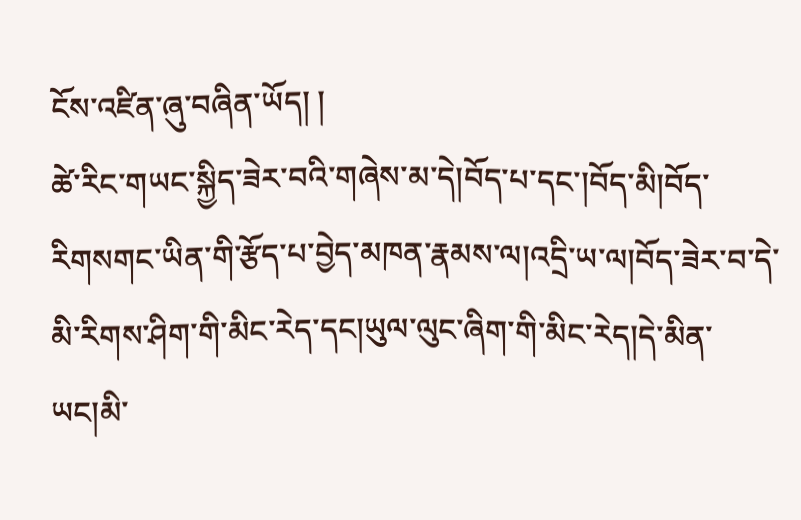ངོས་འཛིན་ཞུ་བཞིན་ཡོད། །
ཚེ་རིང་གཡང་སྐྱིད་ཟེར་བའི་གཞེས་མ་དེ།བོད་པ་དང་།བོད་མི།བོད་རིགསགང་ཡིན་གི་རྩོད་པ་བྱེད་མཁན་རྣམས་ལ།འདྲི་ཡ་ལ།བོད་ཟེར་བ་དེ་མི་རིགས་ཤིག་གི་མིང་རེད་དང།ཡུལ་ལུང་ཞིག་གི་མིང་རེད།དེ་མིན་ཡང།མི་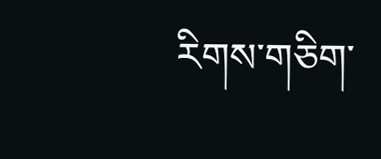རིགས་གཅིག་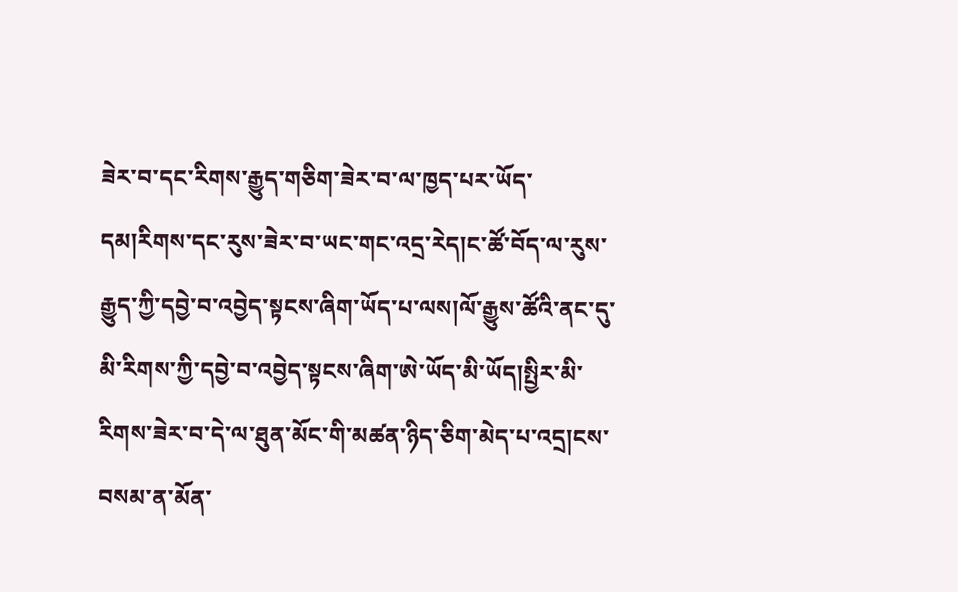ཟེར་བ་དང་རིགས་རྒྱུད་གཅིག་ཟེར་བ་ལ་ཁྱད་པར་ཡོད་དམ།རིགས་དང་རུས་ཟེར་བ་ཡང་གང་འདྲ་རེད།ང་ཚོ་བོད་ལ་རུས་རྒྱུད་ཀྱི་དབྱེ་བ་འབྱེད་སྟངས་ཞིག་ཡོད་པ་ལས།ལོ་རྒྱུས་ཚོའི་ནང་དུ་མི་རིགས་ཀྱི་དབྱེ་བ་འབྱེད་སྟངས་ཞིག་ཨེ་ཡོད་མི་ཡོད།སྤྱིར་མི་རིགས་ཟེར་བ་དེ་ལ་ཐུན་མོང་གི་མཚན་ཉིད་ཅིག་མེད་པ་འདྲ།ངས་བསམ་ན་མོན་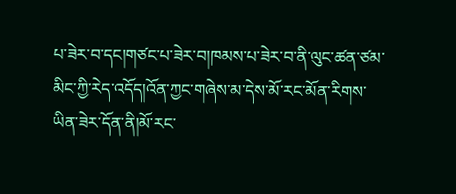པ་ཟེར་བ་དང།གཙང་པ་ཟེར་བ།ཁམས་པ་ཟེར་བ་ནི་ལུང་ཚན་ཙམ་མིང་ཀྱི་རེད་འདོད།འོན་ཀྱང་གཞེས་མ་དེས་མོ་རང་མོན་རིགས་ཡིན་ཟེར་དོན་ནི།མོ་རང་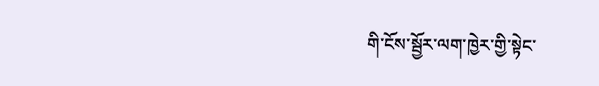གི་ངོས་སྦྱོར་ལག་ཁྱེར་གྱི་སྟེང་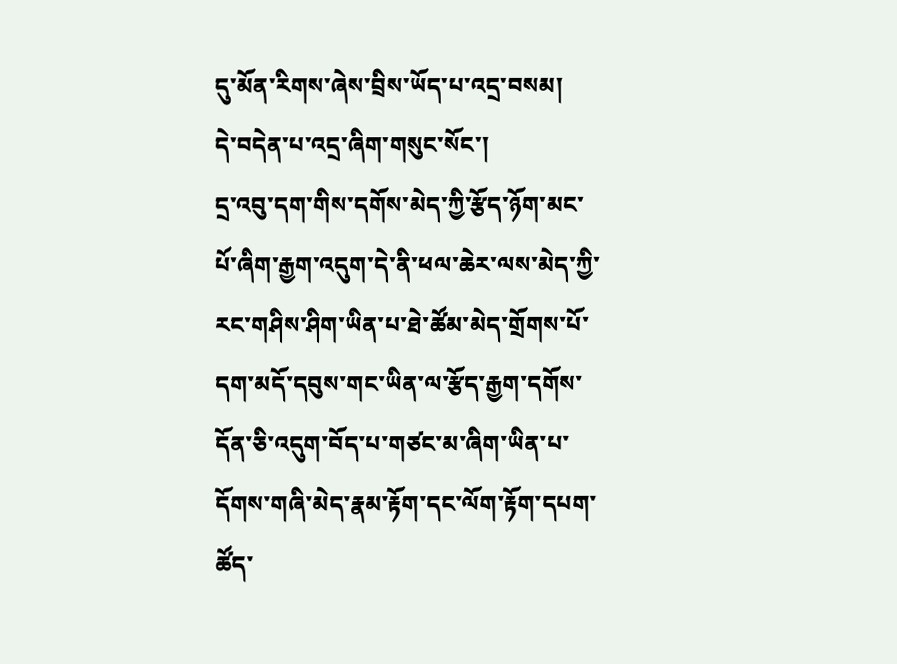དུ་མོན་རིགས་ཞེས་བྲིས་ཡོད་པ་འདྲ་བསམ།
དེ་བདེན་པ་འདྲ་ཞིག་གསུང་སོང་།
དྲ་འབུ་དག་གིས་དགོས་མེད་ཀྱི་རྩོད་ཉོག་མང་པོ་ཞིག་རྒྱག་འདུག་དེ་ནི་ཕལ་ཆེར་ལས་མེད་ཀྱི་རང་གཤིས་ཤིག་ཡིན་པ་ཐེ་ཚོམ་མེད་གྲོགས་པོ་དག་མདོ་དབུས་གང་ཡིན་ལ་རྩོད་རྒྱག་དགོས་དོན་ཅི་འདུག་བོད་པ་གཙང་མ་ཞིག་ཡིན་པ་དོགས་གཞི་མེད་རྣམ་རྟོག་དང་ལོག་རྟོག་དཔག་ཚོད་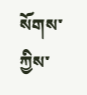སོགས་ཀྱིས་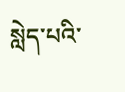སླེད་པའི་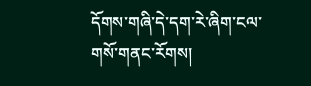དོགས་གཞི་དེ་དག་རེ་ཞིག་ངལ་གསོ་གནང་རོགས།